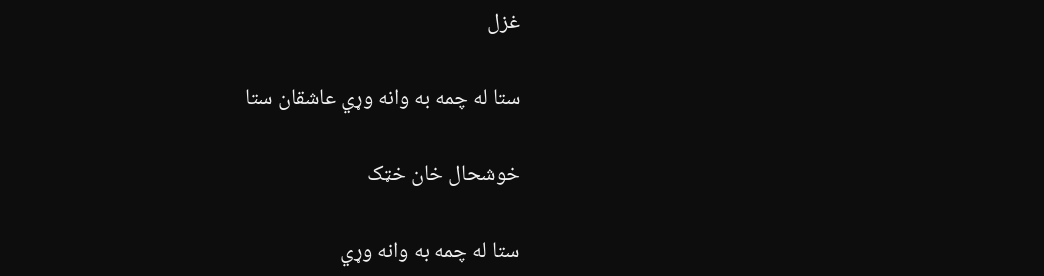غزل

ستا له چمه به وانه وړي عاشقان ستا

خوشحال خان خټک

ستا له چمه به وانه وړي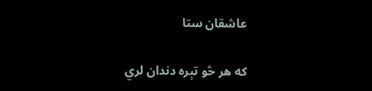عاشقان ستا

که هر څو تېره دندان لري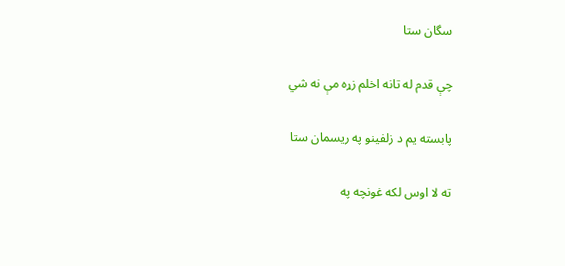سگان ستا

چې قدم له تانه اخلم زړه مې نه شي

پابسته يم د زلفينو په ريسمان ستا

ته لا اوس لکه غونچه په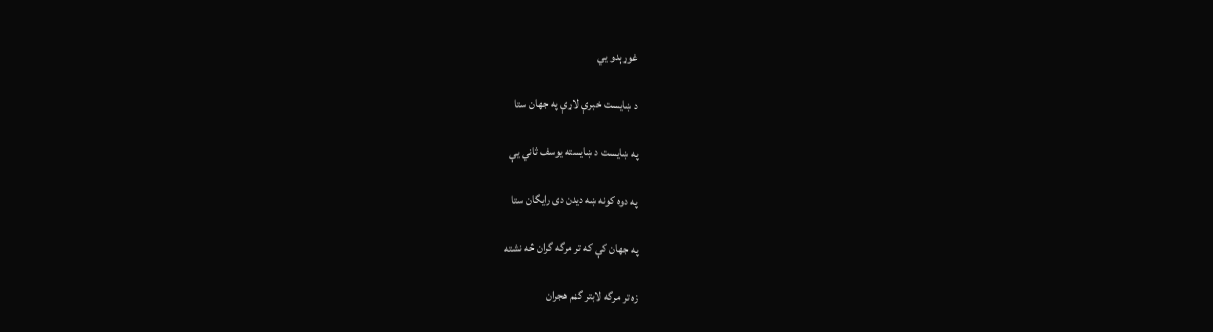غوړېدو يي

د ښايست خبرې لاړې په جهان ستا

په ښايست د ښايسته يوسف ثاني يې

په دوه کونه ښه ديدن دی رايگان ستا

په جهان کې که تر مرگه گران څه نشته

زه تر مرگه لابتر گڼم هجران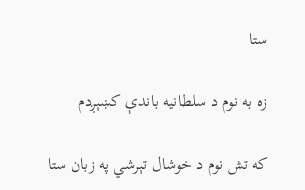ستا

زه به نوم د سلطانيه باندې کښېږدم

که تش نوم د خوشال تېرشي په زبان ستا